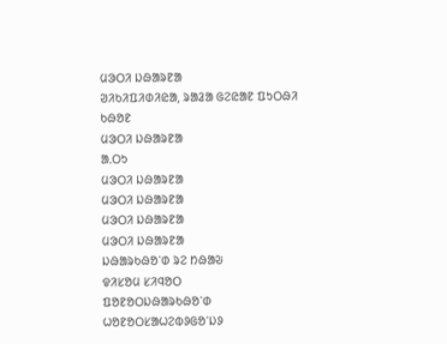ᱢᱳᱛᱤ ᱡᱷᱟᱨᱱᱟ
ᱣᱤᱠᱤᱯᱤᱰᱤᱭᱟ, ᱨᱟᱲᱟ ᱜᱮᱭᱟᱱ ᱯᱩᱛᱷᱤ ᱠᱷᱚᱱ
ᱢᱳᱛᱤ ᱡᱷᱟᱨᱱᱟ
ᱟᱹᱛᱩ
ᱢᱳᱛᱤ ᱡᱷᱟᱨᱱᱟ
ᱢᱳᱛᱤ ᱡᱷᱟᱨᱱᱟ
ᱢᱳᱛᱤ ᱡᱷᱟᱨᱱᱟ
ᱢᱳᱛᱤ ᱡᱷᱟᱨᱱᱟ
ᱡᱷᱟᱨᱠᱷᱚᱸᱰ ᱨᱮ ᱴᱷᱟᱶ
ᱫᱤᱥᱚᱢ ᱥᱤᱧᱚᱛ
ᱯᱚᱱᱚᱛᱡᱷᱟᱨᱠᱷᱚᱸᱰ
ᱦᱚᱱᱚᱛᱥᱟᱦᱮᱵᱽᱜᱚᱸᱡᱽ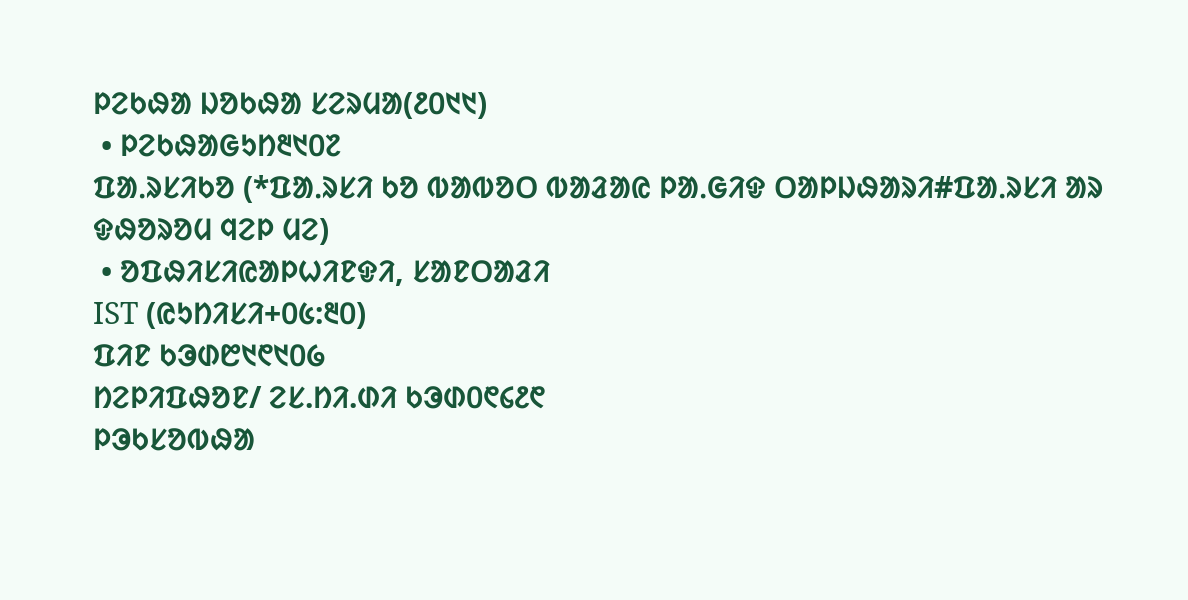ᱞᱮᱠᱷᱟ ᱡᱚᱠᱷᱟ ᱥᱮᱨᱢᱟ(᱒᱐᱑᱑)
 • ᱞᱮᱠᱷᱟᱜᱩᱴ᱓᱑᱐᱗
ᱯᱟᱹᱨᱥᱤᱠᱚ (*ᱯᱟᱹᱨᱥᱤ ᱠᱚ ᱵᱟᱵᱚᱛ ᱵᱟᱲᱟᱭ ᱞᱟᱹᱜᱤᱫ ᱛᱟᱞᱡᱷᱟᱨᱤ#ᱯᱟᱹᱨᱥᱤ ᱟᱨ ᱫᱷᱚᱨᱚᱢ ᱧᱮᱞ ᱢᱮ)
 • ᱚᱯᱷᱤᱥᱤᱭᱟᱞᱦᱤᱱᱫᱤ, ᱥᱟᱱᱛᱟᱲᱤ
IST (ᱭᱩᱴᱤᱥᱤ+᱐᱕:᱓᱐)
ᱯᱤᱱ ᱠᱳᱰ᱘᱑᱖᱑᱐᱙
ᱴᱮᱞᱤᱯᱷᱚᱱ/ ᱮᱥ.ᱴᱤ.ᱰᱤ ᱠᱳᱰ᱐᱖᱔᱒᱖
ᱞᱳᱠᱥᱚᱵᱷᱟ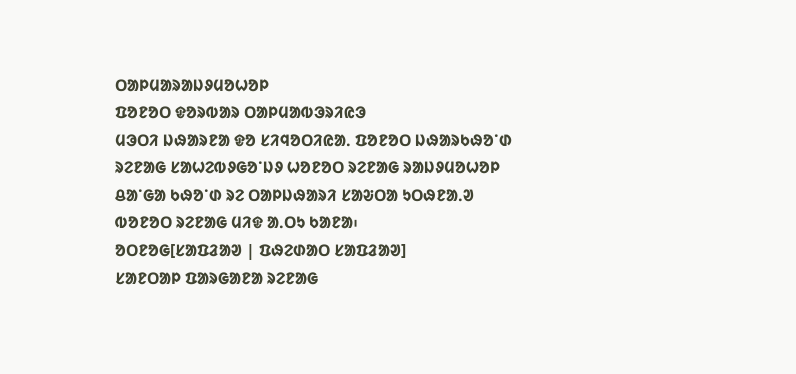ᱛᱟᱞᱢᱟᱨᱟᱡᱽᱢᱚᱦᱚᱞ
ᱯᱚᱱᱚᱛ ᱫᱚᱨᱵᱟᱨ ᱛᱟᱞᱢᱟᱵᱳᱨᱤᱭᱳ
ᱢᱳᱛᱤ ᱡᱷᱟᱨᱱᱟ ᱫᱚ ᱥᱤᱧᱚᱛᱤᱭᱟᱹ ᱯᱚᱱᱚᱛ ᱡᱷᱟᱨᱠᱷᱚᱸᱰ ᱨᱮᱱᱟᱜ ᱥᱟᱦᱮᱵᱽᱜᱚᱸᱡᱽ ᱦᱚᱱᱚᱛ ᱨᱮᱱᱟᱜ ᱨᱟᱡᱽᱢᱚᱦᱚᱞ ᱪᱟᱸᱜᱟ ᱠᱷᱚᱸᱰ ᱨᱮ ᱛᱟᱞᱡᱷᱟᱨᱤ ᱥᱟᱶᱛᱟ ᱩᱛᱷᱱᱟᱹᱣ ᱵᱚᱱᱚᱛ ᱨᱮᱱᱟᱜ ᱢᱤᱫ ᱟᱹᱛᱩ ᱠᱟᱱᱟ᱾
ᱚᱛᱱᱚᱜ[ᱥᱟᱯᱲᱟᱣ | ᱯᱷᱮᱰᱟᱛ ᱥᱟᱯᱲᱟᱣ]
ᱥᱟᱱᱛᱟᱞ ᱯᱟᱨᱜᱟᱱᱟ ᱨᱮᱱᱟᱜ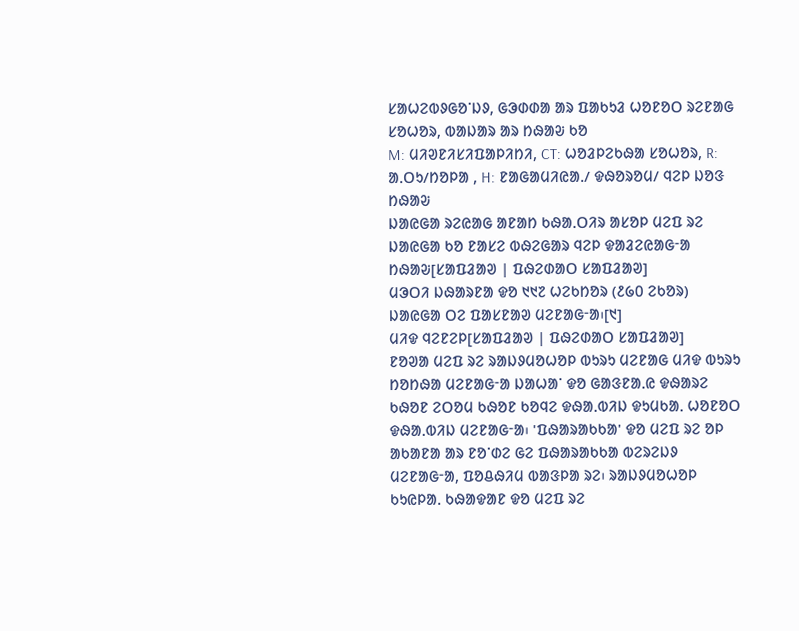ᱥᱟᱦᱮᱵᱽᱜᱚᱸᱡᱽ, ᱜᱳᱰᱰᱟ ᱟᱨ ᱯᱟᱠᱩᱲ ᱦᱚᱱᱚᱛ ᱨᱮᱱᱟᱜ ᱥᱚᱦᱚᱨ, ᱵᱟᱡᱟᱨ ᱟᱨ ᱴᱷᱟᱶ ᱠᱚ
M: ᱢᱤᱣᱱᱤᱥᱤᱯᱟᱞᱤᱴᱤ, CT: ᱦᱚᱲᱞᱮᱠᱷᱟ ᱥᱚᱦᱚᱨ, R: ᱟᱹᱛᱩ/ᱴᱚᱞᱟ , H: ᱱᱟᱜᱟᱢᱤᱭᱟᱹ/ ᱫᱷᱚᱨᱚᱢ/ ᱧᱮᱞ ᱡᱚᱝ ᱴᱷᱟᱶ
ᱡᱟᱭᱜᱟ ᱨᱮᱭᱟᱜ ᱟᱱᱟᱴ ᱠᱷᱟᱹᱛᱤᱨ ᱟᱥᱚᱞ ᱢᱮᱯ ᱨᱮ ᱡᱟᱭᱜᱟ ᱠᱚ ᱱᱟᱥᱮ ᱵᱷᱮᱜᱟᱨ ᱧᱮᱞ ᱫᱟᱲᱮᱭᱟᱜᱼᱟ
ᱴᱷᱟᱶ[ᱥᱟᱯᱲᱟᱣ | ᱯᱷᱮᱰᱟᱛ ᱥᱟᱯᱲᱟᱣ]
ᱢᱳᱛᱤ ᱡᱷᱟᱨᱱᱟ ᱫᱚ ᱑᱑᱗ ᱦᱮᱠᱴᱚᱨ (᱒᱙᱐ ᱮᱠᱚᱨ) ᱡᱟᱭᱜᱟ ᱛᱮ ᱯᱟᱥᱱᱟᱣ ᱢᱮᱱᱟᱜᱼᱟ᱾[᱑]
ᱢᱤᱫ ᱧᱮᱱᱮᱞ[ᱥᱟᱯᱲᱟᱣ | ᱯᱷᱮᱰᱟᱛ ᱥᱟᱯᱲᱟᱣ]
ᱱᱚᱣᱟ ᱢᱮᱯ ᱨᱮ ᱨᱟᱡᱽᱢᱚᱦᱚᱞ ᱵᱩᱨᱩ ᱢᱮᱱᱟᱜ ᱢᱤᱫ ᱵᱩᱨᱩ ᱴᱚᱴᱷᱟ ᱢᱮᱱᱟᱜᱼᱟ ᱡᱟᱦᱟᱸ ᱫᱚ ᱜᱟᱝᱱᱟᱹᱭ ᱫᱷᱟᱨᱮ ᱠᱷᱚᱱ ᱮᱛᱚᱢ ᱠᱷᱚᱱ ᱠᱚᱧᱮ ᱫᱷᱟᱹᱵᱤᱡ ᱫᱩᱢᱠᱟᱹ ᱦᱚᱱᱚᱛ ᱫᱷᱟᱹᱵᱤᱡ ᱢᱮᱱᱟᱜᱼᱟ᱾ 'ᱯᱷᱟᱨᱟᱠᱠᱟ' ᱫᱚ ᱢᱮᱯ ᱨᱮ ᱚᱞ ᱟᱠᱟᱱᱟ ᱟᱨ ᱱᱚᱸᱰᱮ ᱜᱮ ᱯᱷᱟᱨᱟᱠᱠᱟ ᱵᱮᱨᱮᱡᱽ ᱢᱮᱱᱟᱜᱼᱟ, ᱯᱚᱪᱷᱤᱢ ᱵᱟᱝᱞᱟ ᱨᱮ᱾ ᱨᱟᱡᱽᱢᱚᱦᱚᱞ ᱠᱩᱭᱞᱟᱹ ᱠᱷᱟᱫᱟᱱ ᱫᱚ ᱢᱮᱯ ᱨᱮ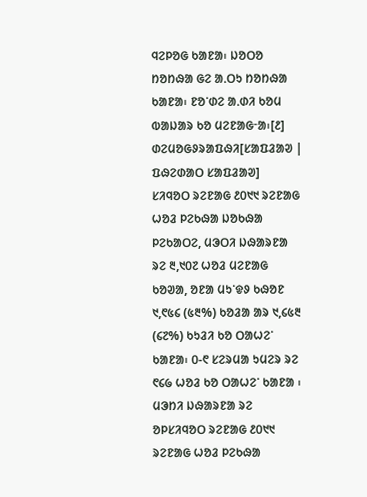ᱧᱮᱞᱚᱜ ᱠᱟᱱᱟ᱾ ᱡᱚᱛᱚ ᱴᱚᱴᱷᱟ ᱜᱮ ᱟᱹᱛᱩ ᱴᱚᱴᱷᱟ ᱠᱟᱱᱟ᱾ ᱱᱚᱸᱰᱮ ᱟᱹᱰᱤ ᱠᱚᱢ ᱵᱟᱡᱟᱨ ᱠᱚ ᱢᱮᱱᱟᱜᱼᱟ᱾[᱒]
ᱰᱮᱢᱚᱜᱽᱨᱟᱯᱷᱤ[ᱥᱟᱯᱲᱟᱣ | ᱯᱷᱮᱰᱟᱛ ᱥᱟᱯᱲᱟᱣ]
ᱥᱤᱧᱚᱛ ᱨᱮᱱᱟᱜ ᱒᱐᱑᱑ ᱨᱮᱱᱟᱜ ᱦᱚᱲ ᱞᱮᱠᱷᱟ ᱡᱚᱠᱷᱟ ᱞᱮᱠᱟᱛᱮ, ᱢᱳᱛᱤ ᱡᱷᱟᱨᱱᱟ ᱨᱮ ᱓,᱑᱐᱗ ᱦᱚᱲ ᱢᱮᱱᱟᱜ ᱠᱚᱣᱟ, ᱚᱱᱟ ᱢᱩᱸᱫᱽ ᱠᱷᱚᱱ ᱑,᱖᱕᱔ (᱕᱓%) ᱠᱚᱲᱟ ᱟᱨ ᱑,᱔᱕᱓ (᱔᱗%) ᱠᱩᱲᱤ ᱠᱚ ᱛᱟᱦᱮᱸ ᱠᱟᱱᱟ᱾ ᱐-᱖ ᱥᱮᱨᱢᱟ ᱩᱢᱮᱨ ᱨᱮ ᱖᱔᱙ ᱦᱚᱲ ᱠᱚ ᱛᱟᱦᱮᱸ ᱠᱟᱱᱟ ᱾ ᱢᱳᱴᱤ ᱡᱷᱟᱨᱱᱟ ᱨᱮ ᱚᱞᱥᱤᱧᱚᱛ ᱨᱮᱱᱟᱜ ᱒᱐᱑᱑ ᱨᱮᱱᱟᱜ ᱦᱚᱲ ᱞᱮᱠᱷᱟ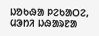ᱡᱚᱠᱷᱟ ᱞᱮᱠᱟᱛᱮ, ᱢᱳᱴᱤ ᱡᱷᱟᱨᱱᱟ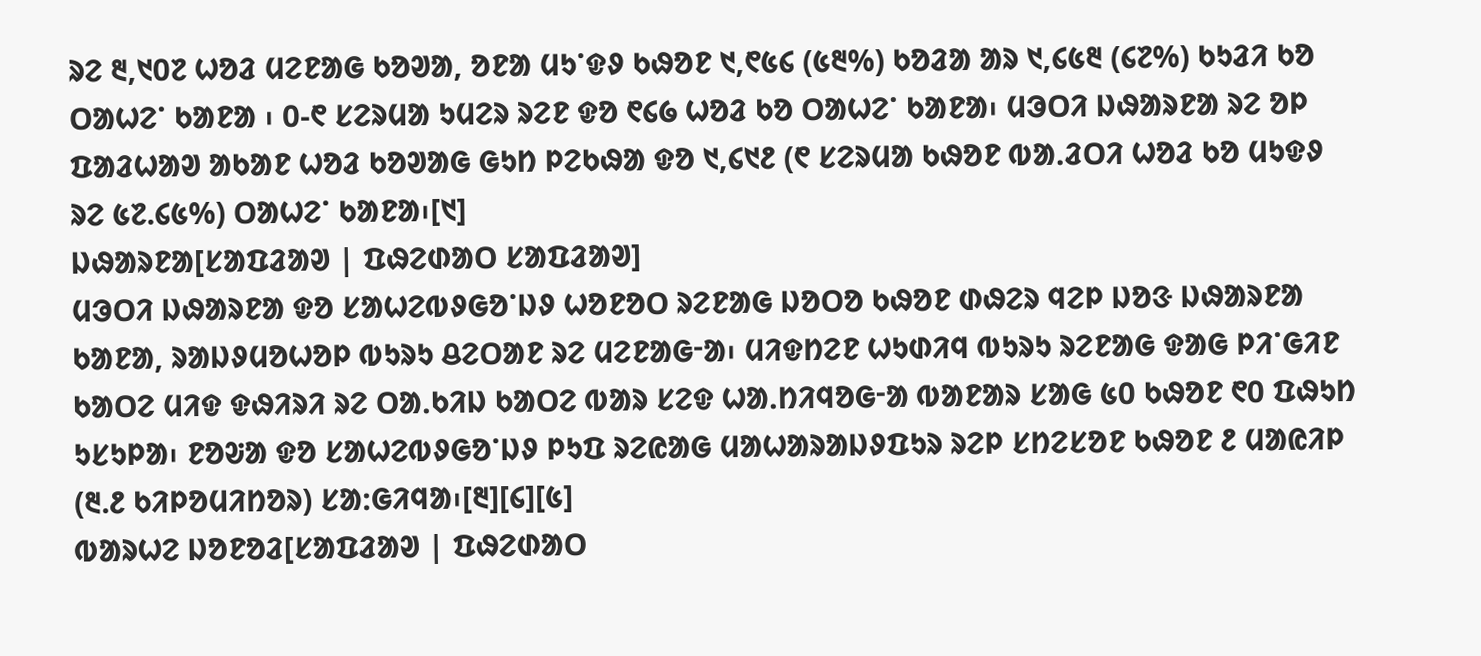ᱨᱮ ᱓,᱑᱐᱗ ᱦᱚᱲ ᱢᱮᱱᱟᱜ ᱠᱚᱣᱟ, ᱚᱱᱟ ᱢᱩᱸᱫᱽ ᱠᱷᱚᱱ ᱑,᱖᱕᱔ (᱕᱓%) ᱠᱚᱲᱟ ᱟᱨ ᱑,᱔᱕᱓ (᱔᱗%) ᱠᱩᱲᱤ ᱠᱚ ᱛᱟᱦᱮᱸ ᱠᱟᱱᱟ ᱾ ᱐-᱖ ᱥᱮᱨᱢᱟ ᱩᱢᱮᱨ ᱨᱮᱱ ᱫᱚ ᱖᱔᱙ ᱦᱚᱲ ᱠᱚ ᱛᱟᱦᱮᱸ ᱠᱟᱱᱟ᱾ ᱢᱳᱛᱤ ᱡᱷᱟᱨᱱᱟ ᱨᱮ ᱚᱞ ᱯᱟᱲᱦᱟᱣ ᱟᱠᱟᱱ ᱦᱚᱲ ᱠᱚᱣᱟᱜ ᱜᱩᱴ ᱞᱮᱠᱷᱟ ᱫᱚ ᱑,᱔᱑᱒ (᱖ ᱥᱮᱨᱢᱟ ᱠᱷᱚᱱ ᱵᱟᱹᱲᱛᱤ ᱦᱚᱲ ᱠᱚ ᱢᱩᱫᱽ ᱨᱮ ᱕᱗.᱔᱕%) ᱛᱟᱦᱮᱸ ᱠᱟᱱᱟ᱾[᱑]
ᱡᱷᱟᱨᱱᱟ[ᱥᱟᱯᱲᱟᱣ | ᱯᱷᱮᱰᱟᱛ ᱥᱟᱯᱲᱟᱣ]
ᱢᱳᱛᱤ ᱡᱷᱟᱨᱱᱟ ᱫᱚ ᱥᱟᱦᱮᱵᱽᱜᱚᱸᱡᱽ ᱦᱚᱱᱚᱛ ᱨᱮᱱᱟᱜ ᱡᱚᱛᱚ ᱠᱷᱚᱱ ᱰᱷᱮᱨ ᱧᱮᱞ ᱡᱚᱝ ᱡᱷᱟᱨᱱᱟ ᱠᱟᱱᱟ, ᱨᱟᱡᱽᱢᱚᱦᱚᱞ ᱵᱩᱨᱩ ᱪᱮᱛᱟᱱ ᱨᱮ ᱢᱮᱱᱟᱜᱼᱟ᱾ ᱢᱤᱫᱴᱮᱱ ᱦᱩᱰᱤᱧ ᱵᱩᱨᱩ ᱨᱮᱱᱟᱜ ᱫᱟᱜ ᱞᱤᱸᱜᱤᱱ ᱠᱟᱛᱮ ᱢᱤᱫ ᱫᱷᱤᱨᱤ ᱨᱮ ᱛᱟᱹᱠᱤᱡ ᱠᱟᱛᱮ ᱵᱟᱨ ᱥᱮᱫ ᱦᱟᱹᱴᱤᱧᱚᱜᱼᱟ ᱵᱟᱱᱟᱨ ᱥᱟᱜ ᱕᱐ ᱠᱷᱚᱱ ᱖᱐ ᱯᱷᱩᱴ ᱩᱥᱩᱞᱟ᱾ ᱱᱚᱶᱟ ᱫᱚ ᱥᱟᱦᱮᱵᱽᱜᱚᱸᱡᱽ ᱞᱩᱯ ᱨᱮᱭᱟᱜ ᱢᱟᱦᱟᱨᱟᱡᱽᱯᱩᱨ ᱨᱮᱞ ᱥᱴᱮᱥᱚᱱ ᱠᱷᱚᱱ ᱒ ᱢᱟᱭᱤᱞ (᱓.᱒ ᱠᱤᱞᱚᱢᱤᱴᱚᱨ) ᱥᱟᱺᱜᱤᱧᱟ᱾[᱓][᱔][᱕]
ᱵᱟᱨᱦᱮ ᱡᱚᱱᱚᱲ[ᱥᱟᱯᱲᱟᱣ | ᱯᱷᱮᱰᱟᱛ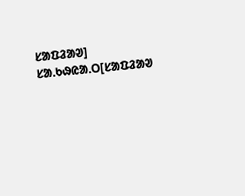ᱥᱟᱯᱲᱟᱣ]
ᱥᱟᱹᱠᱷᱭᱟᱹᱛ[ᱥᱟᱯᱲᱟᱣ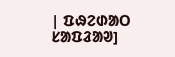| ᱯᱷᱮᱰᱟᱛ ᱥᱟᱯᱲᱟᱣ]